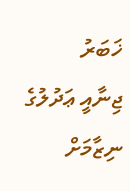ޚަބަރު
ޖިނާއީ ޢަދުލުގެ ނިޒާމަށް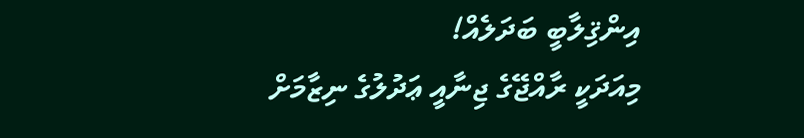އިންޤިލާބީ ބަދަލެއް!
މިއަދަކީ ރާއްޖޭގެ ޖިނާއީ ޢަދުލުގެ ނިޒާމަށް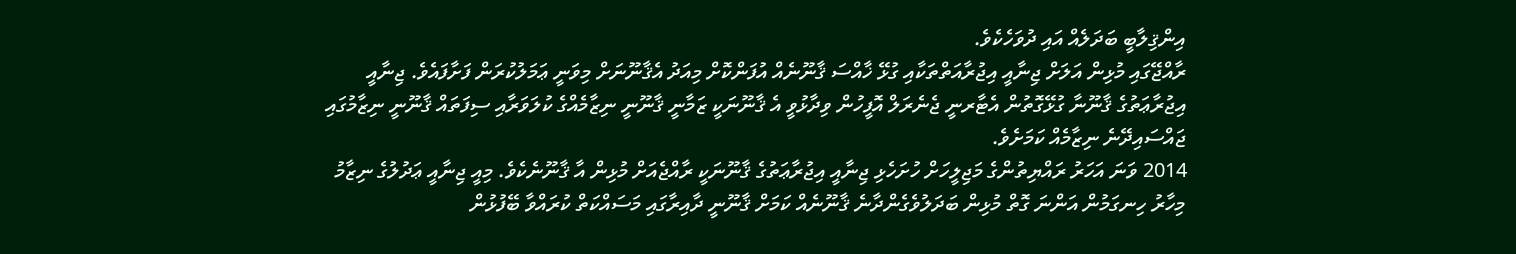އިންޤިލާބީ ބަދަލެއް އައި ދުވަހެކެވެ.
ރާއްޖޭގައި މުޅިން އަލަށް ޖިނާއީ އިޖުރާއަތްތަކާއި ގުޅޭ ޚާއްސަ ޤާނޫނެއް އުފަންކޮށް މިއަދު އެޤާނޫނަށް މިވަނީ ޢަމަލުކުރަން ފަށާފައެވެ. ޖިނާއީ އިޖުރާޢަތުގެ ޤާނޫނާ ގުޅޭގޮތުން އެޓާރނީ ޖެނެރަލް އޮފީހުން ވިދާޅުވީ އެ ޤާނޫނަކީ ޒަމާނީ ޤާނޫނީ ނިޒާމެއްގެ ކުލަވަރާއި ސިފަތައް ޤާނޫނީ ނިޒާމުގައި ޖައްސައިދޭނެ ނިޒާމެއް ކަމަށެވެ.
2014 ވަނަ އަހަރު ރައްޔިތުންގެ މަޖިލީހަށް ހުށަހެޅި ޖިނާއީ އިޖުރާޢަތުގެ ޤާނޫނަކީ ރާއްޖެއަށް މުޅިން އާ ޤާނޫނެކެވެ. މިއީ ޖިނާއީ ޢަދުލުގެ ނިޒާމު މިހާރު ހިނގަމުން އަންނަ ގޮތް މުޅިން ބަދަލުވެގެންދާނެ ޤާނޫނެއް ކަމަށް ޤާނޫނީ ދާއިރާގައި މަސައްކަތް ކުރައްވާ ބޭފުޅުން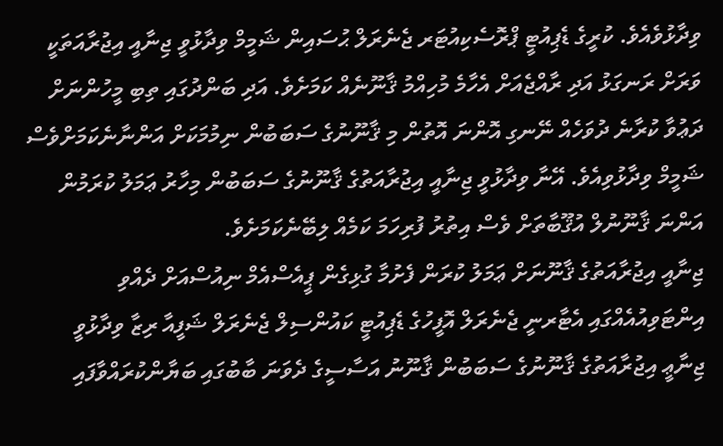ވިދާޅުވެއެވެ. ކުރީގެ ޑެޕިއުޓީ ޕްރޮސެކިއުޓަރ ޖެނެރަލް ޙުސައިން ޝަމީމް ވިދާޅުވީ ޖިނާއީ އިޖުރާއަތަކީ ވަރަށް ރަނގަޅު އަދި ރާއްޖެއަށް އެހާމެ މުހިއްމު ޤާނޫނެއް ކަމަށެވެ. އަދި ބަންދުގައި ތިބި މީހުންނަށް ދަޢުވާ ކުރާނެ ދުވަހެއް ނޭނގި އޮންނަ އޮތުން މި ޤާނޫނުގެ ސަބަބުން ނިމުމަކަށް އަންނާނެކަމަށްވެސް ޝަމީމް ވިދާޅުވިއެވެ. އޭނާ ވިދާޅުވީ ޖިނާއީ އިޖުރާއަތުގެ ޤާނޫނުގެ ސަބަބުން މިހާރު ޢަމަލު ކުރަމުން އަންނަ ޤާނޫނުލް އުޤޫބާތަށް ވެސް އިތުރު ފުރިހަމަ ކަމެއް ލިބޭނެކަމަށެވެ.
ޖިނާއީ އިޖުރާއަތުގެ ޤާނޫނަށް ޢަމަލު ކުރަން ފެށުމާ ގުޅިގެން ޕީއެސްއެމް ނިއުސްއަށް ދެއްވި އިންޓަވިއުއެއްގައި އެޓާރނީ ޖެނެރަލް އޮފީހުގެ ޑެޕިއުޓީ ކައުންސިލް ޖެނެރަލް ޝަފީއާ ރިޒާ ވިދާޅުވީ ޖިނާޢީ އިޖުރާއަތުގެ ޤާނޫނުގެ ސަބަބުން ޤާނޫނު އަސާސީގެ ދެވަނަ ބާބުގައި ބަޔާންކުރައްވާފައި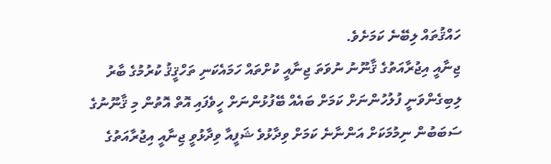ހައްޤުތައް ލިބޭނެ ކަމަށެވެ.
ޖިނާއީ އިޖުރާއަތުގެ ޤާނޫނު ނުވަތަ ޖިނާއީ ކުށްތައް ހަމައެކަނި ތަހްޤީޤު ކުރުމުގެ ބާރު ލިބިގެންވަނީ ފުލުހުންނަށް ކަމަށް ބައެއް ބޭފުޅުންނަށް ހީވެފައި އޮތް އޮތުން މި ޤާނޫނުގެ ސަބަބުން ނިމުމަކަށް އަންނާނެ ކަމަށް ވިދާޅުވެ ޝަފީއާ ވިދާޅުވީ ޖިނާއީ އިޖުރާއަތުގެ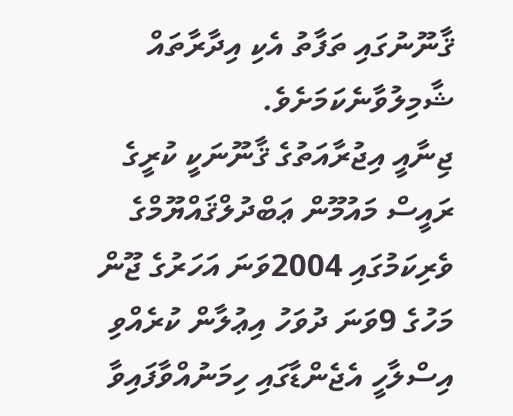ޤާނޫނުގައި ތަފާތު އެކި އިދާރާތައް ޝާމިލުވާނެކަމަށެވެ.
ޖިނާއީ އިޖުރާއަތުގެ ޤާނޫނަކީ ކުރީގެ ރައީސް މައުމޫން ޢަބްދުލްޤައްޔޫމްގެ ވެރިކަމުގައި 2004ވަނަ އަހަރުގެ ޖޫން މަހުގެ 9ވަނަ ދުވަހު އިޢުލާން ކުރެއްވި އިސްލާހީ އެޖެންޑާގައި ހިމަނުއްވާފައިވާ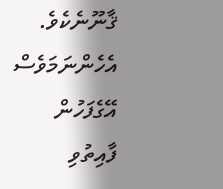ޤާނޫނެކެވެ. އެހެންނަމަވެސް އޭގެފަހުން ފާއިތުވި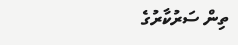ތިން ސަރުކާރުގެ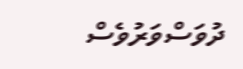ދުވަސްވަރުވެސް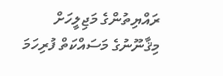ރައްޔިތުންގެ މަޖިލީހަށް މިޤާނޫނުގެ މަސައްކަތް ފުރިހަމަ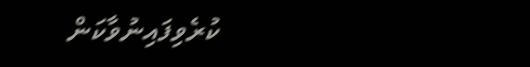ކުރެވިފައިނުވާކަން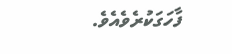ފާހަގަކުރެވެއެވެ.